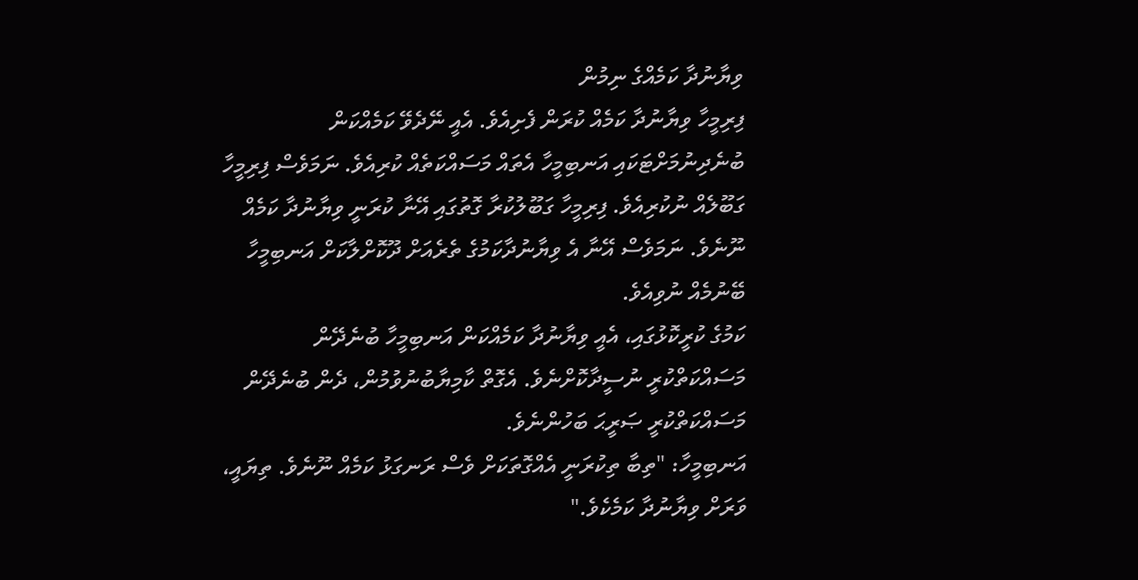ވިޔާނުދާ ކަމެއްގެ ނިމުން
ފިރިމީހާ ވިޔާނުދާ ކަމެއް ކުރަން ފެށިއެވެ. އެއީ ނޭދެވޭ ކަމެއްކަން ބުނެދިނުމަށްޓަކައި އަނބިމީހާ އެތައް މަސައްކަތެއް ކުރިއެވެ. ނަމަވެސް ފިރިމީހާ ގަބޫލެއް ނުކުރިއެވެ. ފިރިމީހާ ގަބޫލުކުރާ ގޮތުގައި އޭނާ ކުރަނީ ވިޔާނުދާ ކަމެއް ނޫނެވެ. ނަމަވެސް އޭނާ އެ ވިޔާނުދާކަމުގެ ތެރެއަށް ދޫކޮށްލާކަށް އަނބިމީހާ ބޭނުމެއް ނުވިއެވެ.
ކަމުގެ ކުރީކޮޅުގައި، އެއީ ވިޔާނުދާ ކަމެއްކަން އަނބިމީހާ ބުނެދޭން މަސައްކަތްކުރީ ނުސީދާކޮށްނެވެ. އެގޮތް ކާމިޔާބުނުވުމުން، ދެން ބުނެދޭން މަސައްކަތްކުރީ ޞަރީޙަ ބަހުންނެވެ.
އަނބިމީހާ: "ތިބާ ތިކުރަނީ އެއްގޮތަކަށް ވެސް ރަނގަޅު ކަމެއް ނޫނެވެ. ތިޔައީ، ވަރަށް ވިޔާނުދާ ކަމެކެވެ."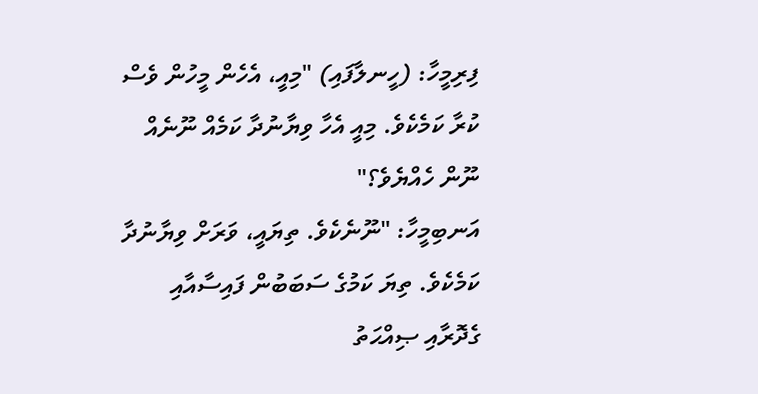ފިރިމީހާ: (ހީނލާފައި) "މިއީ، އެހެން މީހުން ވެސް ކުރާ ކަމެކެވެ. މިއީ އެހާ ވިޔާނުދާ ކަމެއް ނޫނެއް ނޫން ހެއްޔެވެ؟"
އަނބިމީހާ: "ނޫނެކެވެ. ތިޔައީ، ވަރަށް ވިޔާނުދާ ކަމެކެވެ. ތިޔަ ކަމުގެ ސަބަބުން ފައިސާއާއި ގެދޮރާއި ޞިއްޙަތު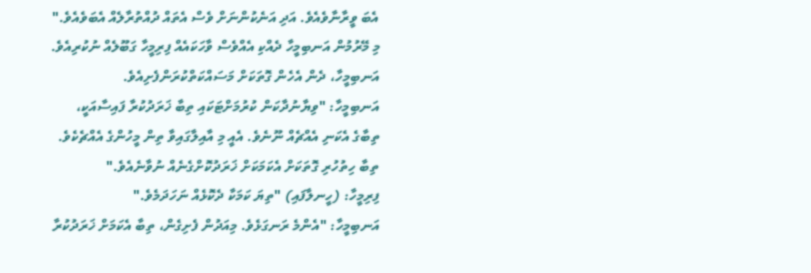އެބަ ވީރާނާވެއެވެ. އަދި އަނެކުންނަށް ވެސް އެތައް ދުއްތުރާލެއް އެބަވެއެވެ."
މި މޭރުމުން އަނބިމީހާ ދެއްކި އެއްވެސް ވާހަކައެއް ފިރިމީހާ ގަބޫލެއް ނުކުރިއެވެ.
އަނބިމީހާ، ދެން އެހެން ގޮތަކަށް މަސައްކަތްކުރަންފެށިއެވެ.
އަނބިމީހާ: "ވިޔާނުދާކަން ކުރުމަށްޓަކައި ތިބާ ޚަރަދުކުރާ ފައިސާއަކީ، ތިބާގެ އެކަނި އެއްޗެއް ނޫނެވެ. އެއީ މި އާއިލާގައިވާ ތިން މީހުންގެ އެއްޗެކެވެ. ތިބާ ހިތުހުރި ގޮތަކަށް އެކަމަކަށް ޚަރަދުކޮށްގެނެއް ނުވާނެއެވެ."
ފިރިމީހާ: (ހީނލާފައި) "ތިޔަ ކަމަކާ ދެކޮޅެއް ނަހަދަމެވެ."
އަނބިމީހާ: "އެންމެ ރަނގަޅެވެ. މިއަދުން ފެށިގެން، ތިބާ އެކަމަށް ޚަރަދުކުރާ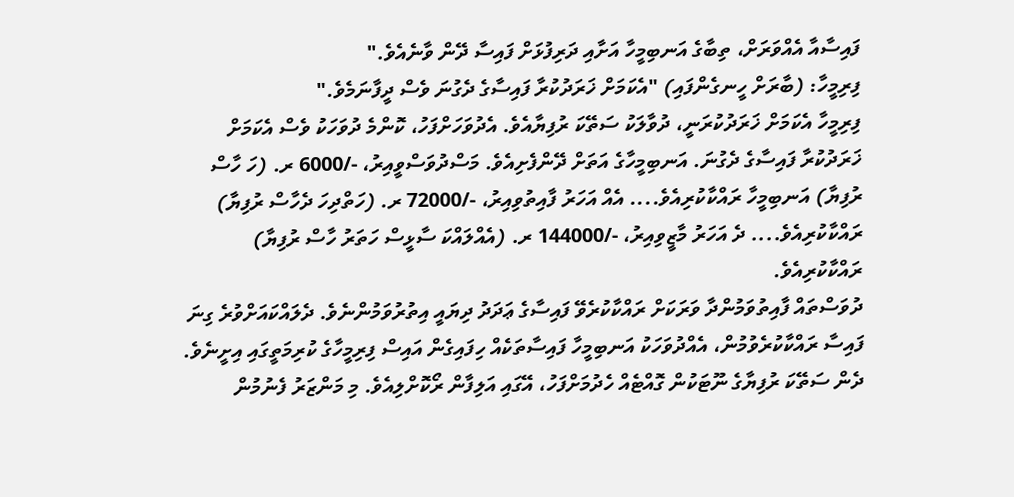ފައިސާއާ އެއްވަރަށް، ތިބާގެ އަނބިމީހާ އަށާއި ދަރިފުޅަށް ފައިސާ ދޭން ވާނެއެވެ."
ފިރިމީހާ: (ބާރަށް ހީނގެންފައި) "އެކަމަށް ޚަރަދުކުރާ ފައިސާގެ ދެގުނަ ވެސް ދީފާނަމެވެ."
ފިރިމީހާ އެކަމަށް ޚަރަދުކުރަނީ، ދުވާލަކު ސަތޭކަ ރުފިޔާއެވެ. އެދުވަހަށްފަހު، ކޮންމެ ދުވަހަކު ވެސް އެކަމަށް ޚަރަދުކުރާ ފައިސާގެ ދެގުނަ. އަނބިމީހާގެ އަތަށް ދޭންފެށިއެވެ. މަސްދުވަސްވީއިރު، -/6000 ރ. (ހަ ހާސް ރުފިޔާ) އަނބިމީހާ ރައްކާކުރިއެވެ.... އެއް އަހަރު ފާއިތުވިއިރު، -/72000 ރ. (ހަތްދިހަ ދެހާސް ރުފިޔާ) ރައްކާކުރިއެވެ.... ދެ އަހަރު މާޒީވިއިރު، -/144000 ރ. (އެއްލައްކަ ސާޅީސް ހަތަރު ހާސް ރުފިޔާ) ރައްކާކުރިއެވެ.
ދުވަސްތައް ފާއިތުވަމުންދާ ވަރަކަށް ރައްކާކުރެވޭ ފައިސާގެ ޢަދަދު ދިޔައީ އިތުރުވަމުންނެވެ. ދެލައްކައަށްވުރެ ގިނަ ފައިސާ ރައްކާކުރެވުމުން، އެއްދުވަހަކު އަނބިމީހާ ފައިސާތަކެއް ހިފައިގެން އައިސް ފިރިމީހާގެ ކުރިމަތީގައި އިށީނެވެ. ދެން ސަތޭކަ ރުފިޔާގެ ނޫޓަކުން ގޮއްޓެއް ހެދުމަށްފަހު، އޭގައި އަލިފާން ރޯކޮށްލިއެވެ. މި މަންޒަރު ފެނުމުން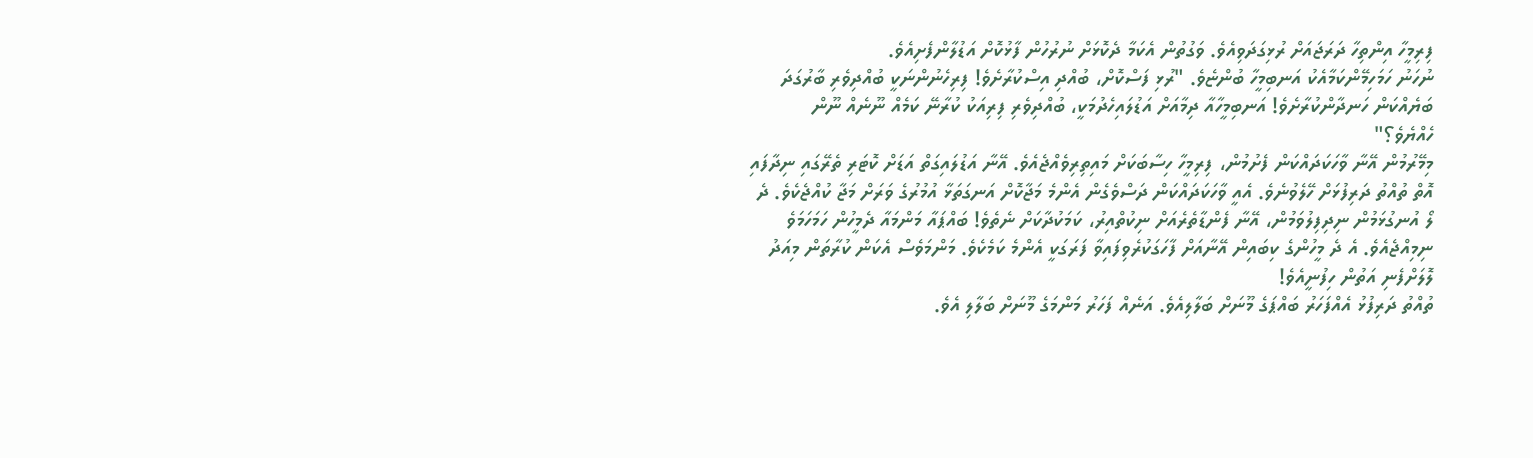ފިރިމީހާ އިންތިހާ ދަރަޖައަށް ރުޅިގަދަވިއެވެ. ވަގުތުން އެކަމާ ދެކޮޅަށް ނުރުހުން ފާޅުކޮށް އަޑުލާންފެށިއެވެ.
ނުހަނު ހަމަހިމޭންކަމާއެކު އަނބިމީހާ ބުންޏެވެ. "ރުޅި ފަސްކޮށް، ބުއްދި އިސްކުރާށެވެ! ފިރިހެނުންނަކީ ބުއްދިވެރި ބާރުގަދަ ބަޔެއްކަން ހަނދާންކުރާށެވެ! އަނބިމީހާއާ ދިމާއަށް އަޑުލައިހެދުމަކީ، ބުއްދިވެރި ފިރިއަކު ކުރާނޭ ކަމެއް ނޫނެއް ނޫން ހެއްޔެވެ؟"
މިމޭރުމުން އޭނާ ވާހަކަދައްކަން ފެށުމުން، ފިރިމީހާ ހިސާބަކަށް މައިތިރިވެއްޖެއެވެ. އޭނާ އަޑުލައިގަތް އަޑަށް ކޮޓަރި ތެރޭގައި ނިދާފައި އޮތް ތުއްތު ދަރިފުޅަށް ހޭލެވުނެވެ. އެއީ ވާހަކަދައްކަން ދަސްވެގެން އެންމެ މަޖާކޮށް އަނގަތަޅާ އުމުރުގެ ވަރަށް މަޖާ ކުއްޖެކެވެ. ދެ ލޯ އުނގުޅަމުން ނިދިފިލުވަމުން، އޭނާ ފެންޑާތެރެއަށް ނިކުތްއިރު، ކަމަކުދާކަށް ނެތެވެ! ބައްޕައާ މަންމައާ ދެމީހުން ހަމަހަމަވެ ނިމިއްޖެއެވެ. އެ ދެ މީހުންގެ ކިބައިން އޭނާއަށް ފާހަގަކުރެވިފައިވާ ފަރަގަކީ އެންމެ ކަމެކެވެ. މަންމަވެސް އެކަން ކުރާތަން މިއަދު ލޮލަށްފެނި އަތުން ހިފުނީއެވެ!
ތުއްތު ދަރިފުޅު އެއްފަހަރު ބައްޕަގެ މޫނަށް ބަލާލިއެވެ. އަނެއް ފަހަރު މަންމަގެ މޫނަށް ބަލާލި އެވެ.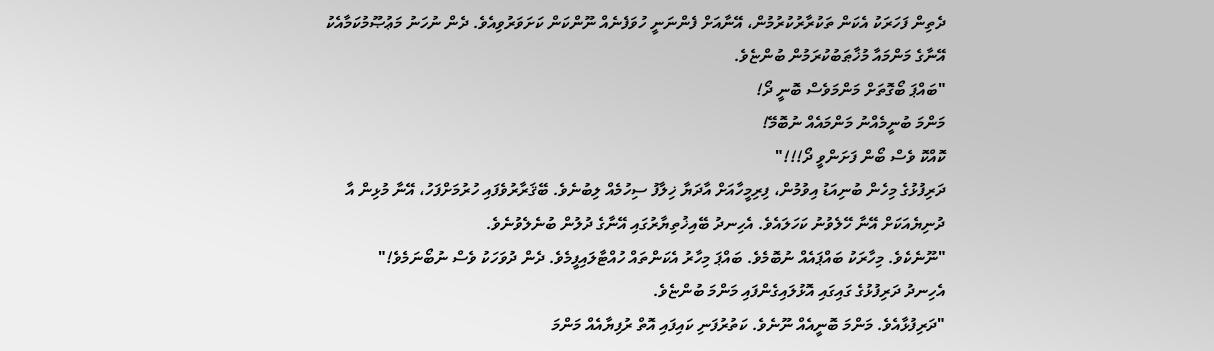ދެތިން ފަހަރަކު އެކަން ތަކުރާރުކުރުމުން، އޭނާއަށް ފެންނަނީ ހުވަފެނެއް ނޫންކަން ކަށަވަރުވިއެވެ. ދެން ނުހަނު މަޢުޞޫމުކަމާއެކު އޭނާގެ މަންމައާ މުޚާޠަބުކުރަމުން ބުންޏެވެ.
"ބައްޕަ ބޯގޮތަށް މަންމަވެސް ބޮނީ ދޯ!
މަންމަ ބުނީމެއްނު މަންމައެއް ނުބޮމޭ!
ކޮއްކޮ ވެސް ބޯން ފަށަންވީ ދޯ!!!"
ދަރިފުޅުގެ މިހެން ބުނިއަޑު އިވުމުން، ފިރިމީހާއަށް އާދަޔާ ޚިލާފު ސިހުމެއް ލިބުނެވެ. ބޭޤަރާރުވެފައި ހުރުމަށްފަހު، އޭނާ މުޅިން އާ ދުނިޔެއަކަށް އޭނާ ހޭލެވުނު ކަހަލައެވެ. އެހިނދު ބޭއިޚުތިޔާރުގައި އޭނާގެ ދުލުން ބުނެލެވުނެވެ.
"ނޫނެކެވެ. މިހާރަކު ބައްޕައެއް ނުބޮމެވެ. ބައްޕަ މިހާރު އެކަންތައް ހުއްޓާލައިފީމެވެ. ދެން ދުވަހަކު ވެސް ނުބޯނަމެވެ!"
އެހިނދު ދަރިފުޅުގެ ގައިގައި އޮޅުލައިގެންފައި މަންމަ ބުންޏެވެ.
"ދަރިފުޅާއެވެ. މަންމަ ބޮނީއެއް ނޫނެވެ. ކަތުރުފަނި ކައިފައި އޮތް ރުފިޔާއެއް މަންމަ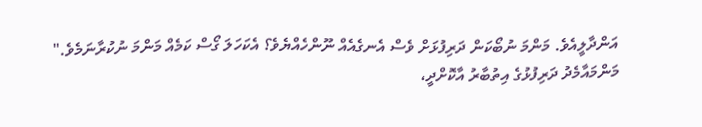އަންދާލީއެވެ. މަންމަ ނުބޯކަން ދަރިފުޅަށް ވެސް އެނގެއެއް ނޫންހެއްޔެވެ؟ އެކަހަލަ ގޯސް ކަމެއް މަންމަ ނުކުރާނަމެވެ."
މަންމައާމެދު ދަރިފުޅުގެ އިތުބާރު އާކޮށްދީ،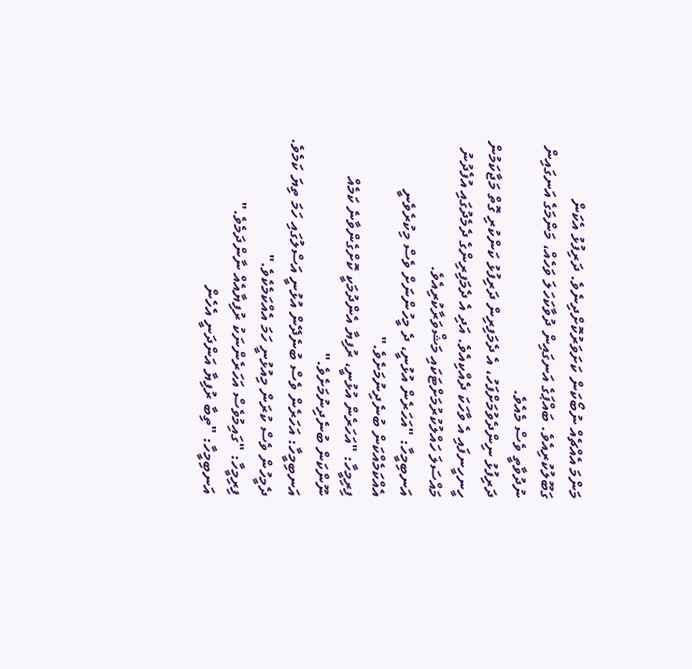މަންމަ އެއްޗެއް ނުބޯކަން ކަށަވަރުކޮށްދިނެވެ. ދަރިފުޅު އެކަން ގަބޫލުކުރިއެވެ. ބައްޕަގެ އަނގައިން ދުވާކަހަލަ ވަހެއް، މަންމަގެ އަނގައިން ނުދުވާތީ ވެސް މެއެވެ.
ދަރިފުޅު ނިންދެވުމަށްފަހު، އެ ދެމަފިރިން ދަރިފުޅު ކަންކުރި ގޮތް މަޖާކަމުން ހީނހީނފައި އެ ވާހަކަ ދެއްކިއެވެ. އަދި އެ ދެމަފިރިންގެ ދެމެދުގައި އުފެދުނު މައްސަލަ ހައްލުކުރުމަށްޓަކައި މަޝްވަރާކުރިއެވެ.
އަނބިމީހާ: "އަހަރެން އުޅުނީ، ދެ މީހުންނަށް ވެސް މިކުރެވެނީ އެއްކަމެއްކަން ބުނެދިނުމަށެވެ."
ފިރިމީހާ: "އަހަރެން އުޅުނީ، ރުފިޔާ އެންދުމަކީ ކޮށްގެންވާނެ ކަމެއް ނޫންކަން ބުނެދިނުމަށެވެ."
އަނބިމީހާ: އަހަރެން ވެސް ބުނެދޭން އުޅުނީ އަސްލުގައި ހަމަ ތިޔަ ކަމެވެ. ދެމީހުން ވެސް ކުރަން މިއުޅުނީ ހަމަ އެއްކަމެކެވެ."
ފިރިމީހާ: "ގައިމުވެސް އަހަރެންނަކު ރުފިޔާއެއް ނާންދަމެވެ."
އަނބިމީހާ: "ތިބާ ރުފިޔާ އަންދަނީ އެހެން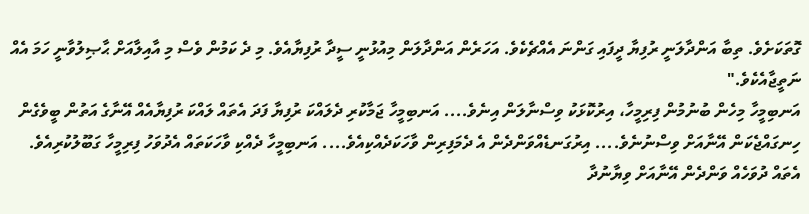ގޮތަކަށެވެ. ތިބާ އަންދާލަނީ ރުފިޔާ ދީފައި ގަންނަ އެއްޗެކެވެ. އަހަރެން އަންދާލަން މިއުޅުނީ ސީދާ ރުފިޔާއެވެ. މި ދެ ކަމުން ވެސް މި އާއިލާއަށް ޙާޞިލުވާނީ ހަމަ އެއް ނަތީޖާއެކެވެ."
އަނބިމީހާ މިހެން ބުނުމުން ފިރިމީހާ، އިރުކޮޅަކު ވިސްނާލަން އިނެވެ.... އަނބިމީހާ ޖަމާކުރި ދެލައްކަ ރުފިޔާ ފަދަ އެތައް ލައްކަ ރުފިޔާއެއް އޭނާގެ އަތުން ބީވެގެން ހިނގައްޖެކަން އޭނާއަށް ވިސްނުނެވެ.... އިރުގަނޑެއްވަންދެން އެ ދެމަފިރިން ވާހަކަދެއްކިއެވެ.... އަނބިމީހާ ދެއްކި ވާހަކަތައް އެދުވަހު ފިރިމީހާ ގަބޫލުކުރިއެވެ. އެތައް ދުވަހެއް ވަންދެން އޭނާއަށް ވިޔާނުދާ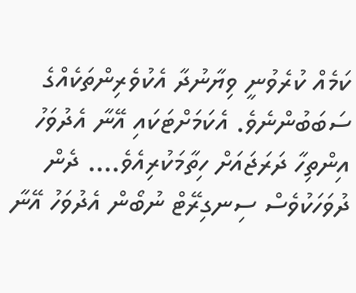ކަމެއް ކުރެވުނީ ވިޔާނުދާ އެކުވެރިންތަކެއްގެ ސަބަބުންނެވެ. އެކަމަށްޓަކައި އޭނާ އެދުވަހު އިންތިހާ ދަރަޖައަށް ހިތާމަކުރިއެވެ.... ދެން ދުވަހަކުވެސް ސިނގިރޭޓް ނުބޯން އެދުވަހު އޭނާ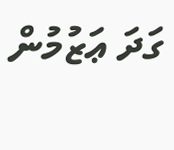ގަދަ ޢަޒުމުން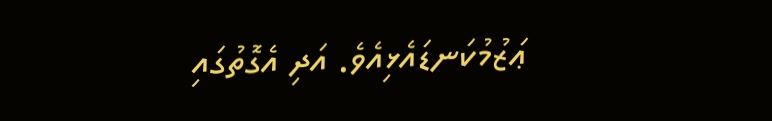ޢަޒުމުކަނޑައެޅިއެވެ. އަދި އެގޮތުގައި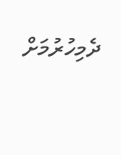ދެމިހުރުމަށް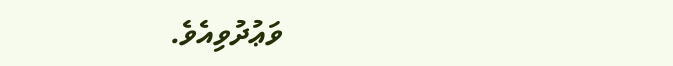ވަޢުދުވިއެވެ.